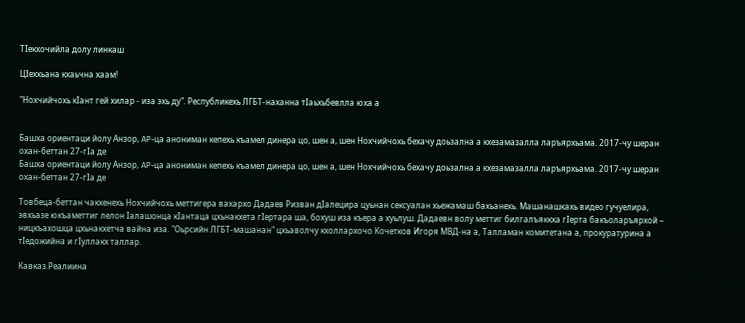ТIекхочийла долу линкаш

ЦIеххьана кхаьчна хаам!

"Нохчийчохь кIант гей хилар - иза эхь ду". Республикехь ЛГБТ-наханна тIаьхьбевлла юха а


Башха ориентаци йолу Анзор, AP-ца анониман кепехь къамел динера цо, шен а, шен Нохчийчохь бехачу доьзална а кхезамазалла ларъярхьама. 2017-чу шеран охан-беттан 27-гIа де
Башха ориентаци йолу Анзор, AP-ца анониман кепехь къамел динера цо, шен а, шен Нохчийчохь бехачу доьзална а кхезамазалла ларъярхьама. 2017-чу шеран охан-беттан 27-гIа де

Товбеца-беттан чакхенехь Нохчийчохь меттигера вахархо Дадаев Ризван дIалецира цуьнан сексуалан хьежамаш бахьанехь. Машанашкахь видео гучуелира, эвхьазе юкъаметтиг лелон Iалашонца кIантаца цхьнакхета гIертара ша, бохуш иза къера а хуьлуш. Дадаевн волу меттиг билгалъяккха гIерта бакъоларъярхой – ницкъахошца цхьнакхетча вайна иза. "Оьрсийн ЛГБТ-машанан" цхьаволчу кхоллархочо Кочетков Игоря МВД-на а, Талламан комитетана а, прокуратурина а тIедожийна и гIуллакх таллар.

Кавказ.Реалиина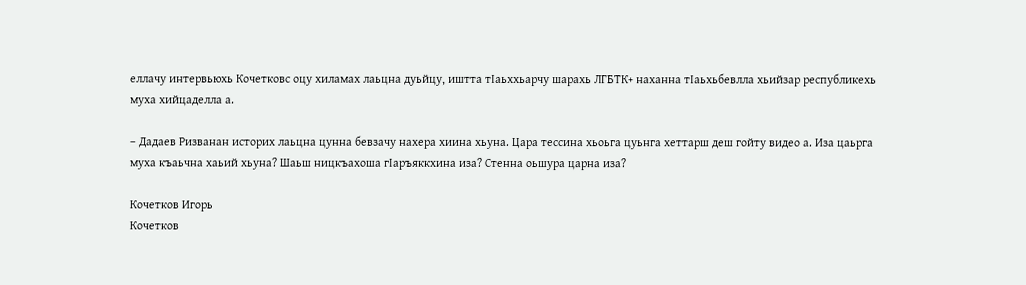еллачу интервьюхь Кочетковс оцу хиламах лаьцна дуьйцу, иштта тIаьххьарчу шарахь ЛГБТК+ наханна тIаьхьбевлла хьийзар республикехь муха хийцаделла а.

– Дадаев Ризванан историх лаьцна цунна бевзачу нахера хиина хьуна. Цара тессина хьоьга цуьнга хеттарш деш гойту видео а. Иза цаьрга муха къаьчна хаьий хьуна? Шаьш ницкъахоша гIаръяккхина иза? Стенна оьшура царна иза?

Кочетков Игорь
Кочетков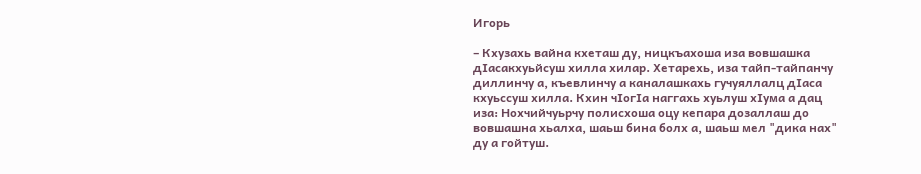Игорь

– Кхузахь вайна кхеташ ду, ницкъахоша иза вовшашка дIасакхуьйсуш хилла хилар. Хетарехь, иза тайп-тайпанчу диллинчу а, къевлинчу а каналашкахь гучуяллалц дIаса кхуьссуш хилла. Кхин чIогIа наггахь хуьлуш хIума а дац иза: Нохчийчуьрчу полисхоша оцу кепара дозаллаш до вовшашна хьалха, шаьш бина болх а, шаьш мел "дика нах" ду а гойтуш.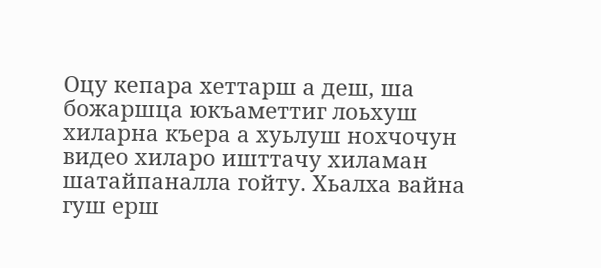Оцу кепара хеттарш а деш, ша божаршца юкъаметтиг лоьхуш хиларна къера а хуьлуш нохчочун видео хиларо ишттачу хиламан шатайпаналла гойту. Хьалха вайна гуш ерш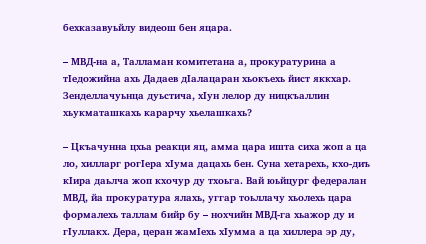бехказавуьйлу видеош бен яцара.

– МВД-на а, Талламан комитетана а, прокуратурина а тIедожийна ахь Дадаев дIалацаран хьокъехь йист яккхар. Зенделлачуьнца дуьстича, хIун лелор ду ницкъаллин хьукматашкахь карарчу хьелашкахь?

– Цкъачунна цхьа реакци яц, амма цара ишта сиха жоп а ца ло, хилларг рогIера хIума дацахь бен. Суна хетарехь, кхо-диъ кIира даьлча жоп кхочур ду тхоьга. Вай юьйцург федералан МВД, йа прокуратура ялахь, уггар тоьллачу хьолехь цара формалехь таллам бийр бу – нохчийн МВД-га хьажор ду и гIуллакх. Дера, церан жамIехь хIумма а ца хиллера эр ду,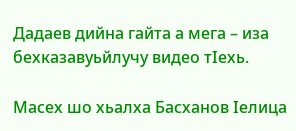Дадаев дийна гайта а мега – иза бехказавуьйлучу видео тIехь.

Масех шо хьалха Басханов Iелица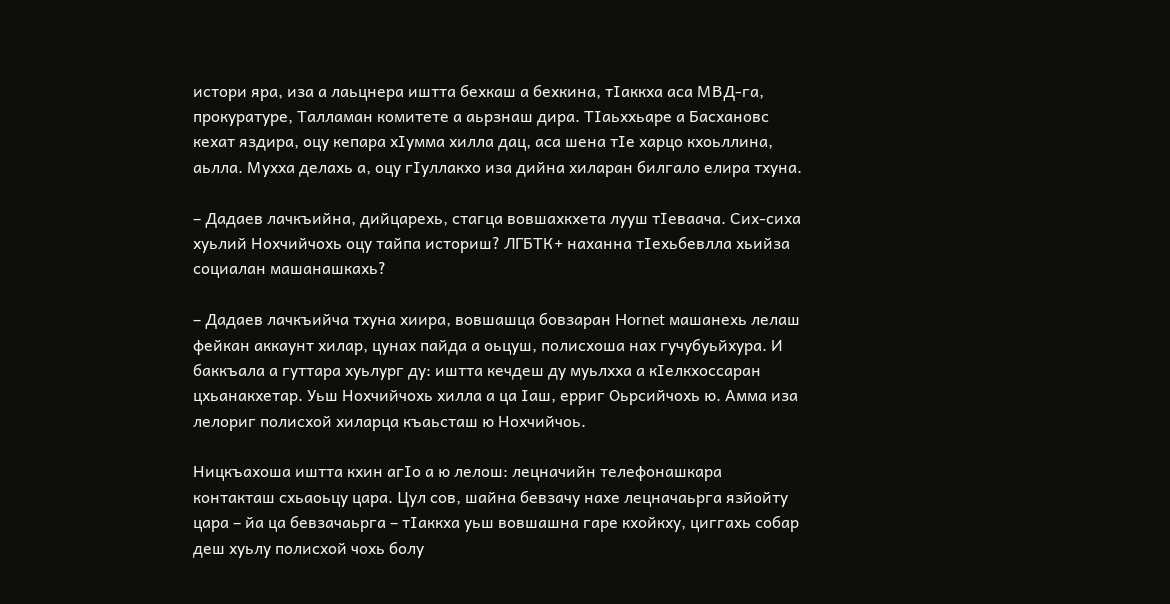истори яра, иза а лаьцнера иштта бехкаш а бехкина, тIаккха аса МВД-га, прокуратуре, Талламан комитете а аьрзнаш дира. ТIаьххьаре а Басхановс кехат яздира, оцу кепара хIумма хилла дац, аса шена тIе харцо кхоьллина, аьлла. Мухха делахь а, оцу гIуллакхо иза дийна хиларан билгало елира тхуна.

– Дадаев лачкъийна, дийцарехь, стагца вовшахкхета лууш тIеваача. Сих-сиха хуьлий Нохчийчохь оцу тайпа историш? ЛГБТК+ наханна тIехьбевлла хьийза социалан машанашкахь?

– Дадаев лачкъийча тхуна хиира, вовшашца бовзаран Hornet машанехь лелаш фейкан аккаунт хилар, цунах пайда а оьцуш, полисхоша нах гучубуьйхура. И баккъала а гуттара хуьлург ду: иштта кечдеш ду муьлхха а кIелкхоссаран цхьанакхетар. Уьш Нохчийчохь хилла а ца Iаш, ерриг Оьрсийчохь ю. Амма иза лелориг полисхой хиларца къаьсташ ю Нохчийчоь.

Ницкъахоша иштта кхин агIо а ю лелош: лецначийн телефонашкара контакташ схьаоьцу цара. Цул сов, шайна бевзачу нахе лецначаьрга язйойту цара – йа ца бевзачаьрга – тIаккха уьш вовшашна гаре кхойкху, циггахь собар деш хуьлу полисхой чохь болу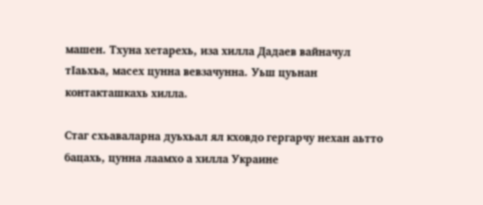машен. Тхуна хетарехь, иза хилла Дадаев вайначул тIаьхьа, масех цунна вевзачунна. Уьш цуьнан контакташкахь хилла.

Стаг схьаваларна дуьхьал ял кховдо гергарчу нехан аьтто бацахь, цунна лаамхо а хилла Украине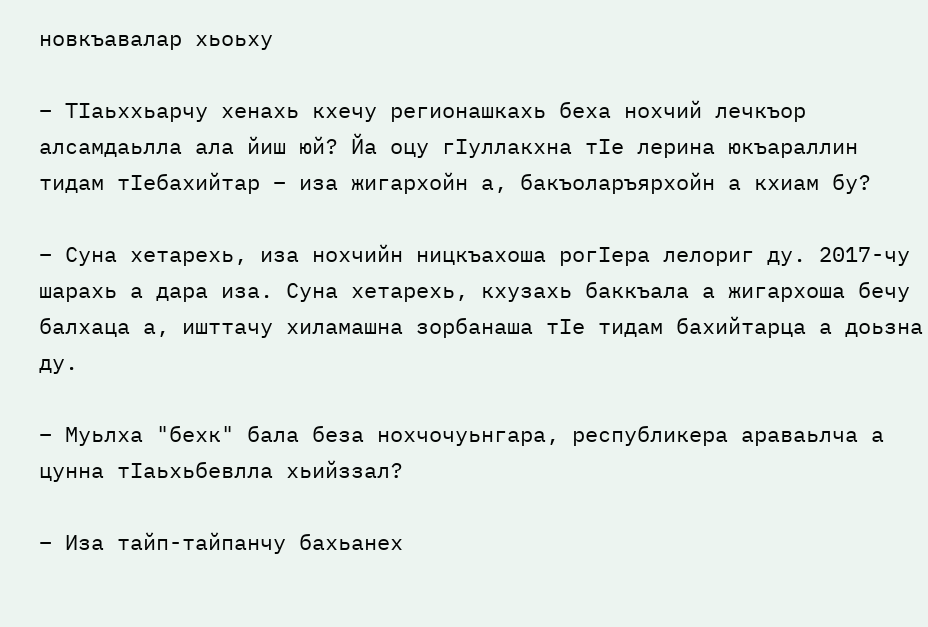новкъавалар хьоьху

– ТIаьххьарчу хенахь кхечу регионашкахь беха нохчий лечкъор алсамдаьлла ала йиш юй? Йа оцу гIуллакхна тIе лерина юкъараллин тидам тIебахийтар – иза жигархойн а, бакъоларъярхойн а кхиам бу?

– Суна хетарехь, иза нохчийн ницкъахоша рогIера лелориг ду. 2017-чу шарахь а дара иза. Суна хетарехь, кхузахь баккъала а жигархоша бечу балхаца а, ишттачу хиламашна зорбанаша тIе тидам бахийтарца а доьзна ду.

– Муьлха "бехк" бала беза нохчочуьнгара, республикера араваьлча а цунна тIаьхьбевлла хьийззал?

– Иза тайп-тайпанчу бахьанех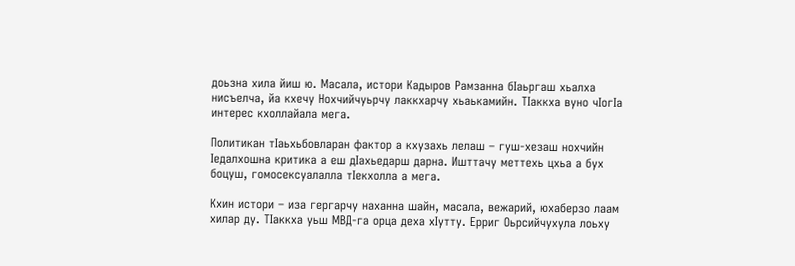доьзна хила йиш ю. Масала, истори Кадыров Рамзанна бIаьргаш хьалха нисъелча, йа кхечу Нохчийчуьрчу лаккхарчу хьаькамийн. ТIаккха вуно чIогIа интерес кхоллайала мега.

Политикан тIаьхьбовларан фактор а кхузахь лелаш – гуш-хезаш нохчийн Iедалхошна критика а еш дIахьедарш дарна. Ишттачу меттехь цхьа а бух боцуш, гомосексуалалла тIекхолла а мега.

Кхин истори – иза гергарчу наханна шайн, масала, вежарий, юхаберзо лаам хилар ду. ТIаккха уьш МВД-га орца деха хIутту. Ерриг Оьрсийчухула лоьху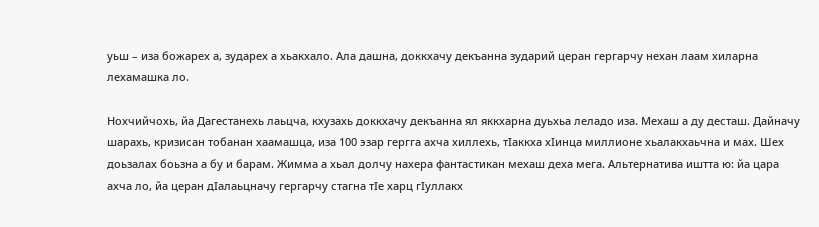уьш – иза божарех а, зударех а хьакхало. Ала дашна, доккхачу декъанна зударий церан гергарчу нехан лаам хиларна лехамашка ло.

Нохчийчохь, йа Дагестанехь лаьцча, кхузахь доккхачу декъанна ял яккхарна дуьхьа леладо иза. Мехаш а ду десташ. Дайначу шарахь, кризисан тобанан хаамашца, иза 100 эзар гергга ахча хиллехь, тIаккха хIинца миллионе хьалакхаьчна и мах. Шех доьзалах боьзна а бу и барам. Жимма а хьал долчу нахера фантастикан мехаш деха мега. Альтернатива иштта ю: йа цара ахча ло, йа церан дIалаьцначу гергарчу стагна тIе харц гIуллакх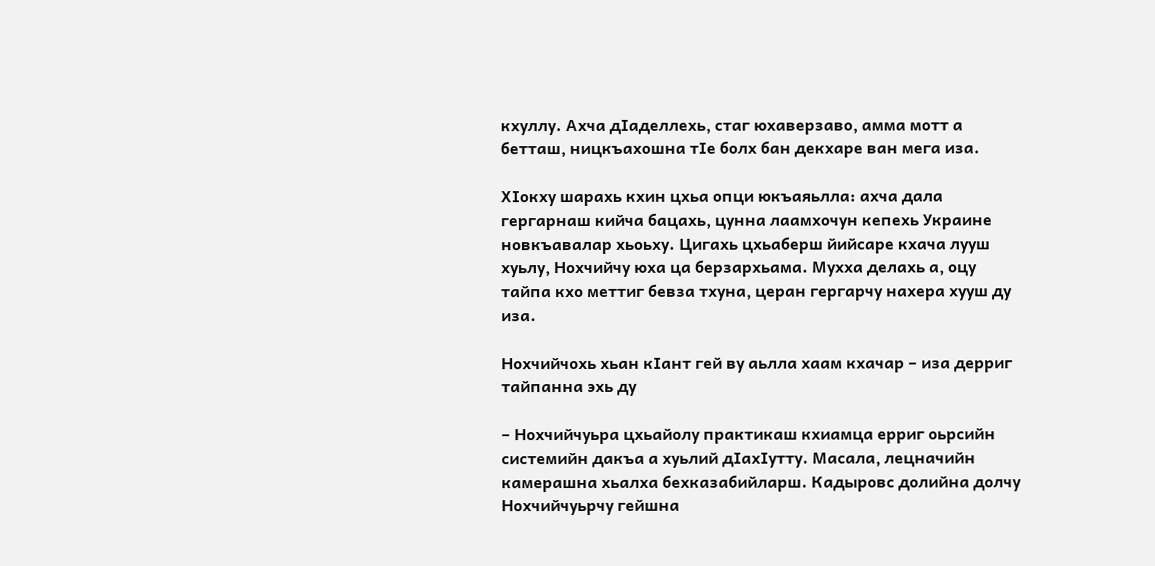кхуллу. Ахча дIаделлехь, стаг юхаверзаво, амма мотт а бетташ, ницкъахошна тIе болх бан декхаре ван мега иза.

ХIокху шарахь кхин цхьа опци юкъаяьлла: ахча дала гергарнаш кийча бацахь, цунна лаамхочун кепехь Украине новкъавалар хьоьху. Цигахь цхьаберш йийсаре кхача лууш хуьлу, Нохчийчу юха ца берзархьама. Мухха делахь а, оцу тайпа кхо меттиг бевза тхуна, церан гергарчу нахера хууш ду иза.

Нохчийчохь хьан кIант гей ву аьлла хаам кхачар – иза дерриг тайпанна эхь ду

– Нохчийчуьра цхьайолу практикаш кхиамца ерриг оьрсийн системийн дакъа а хуьлий дIахIутту. Масала, лецначийн камерашна хьалха бехказабийларш. Кадыровс долийна долчу Нохчийчуьрчу гейшна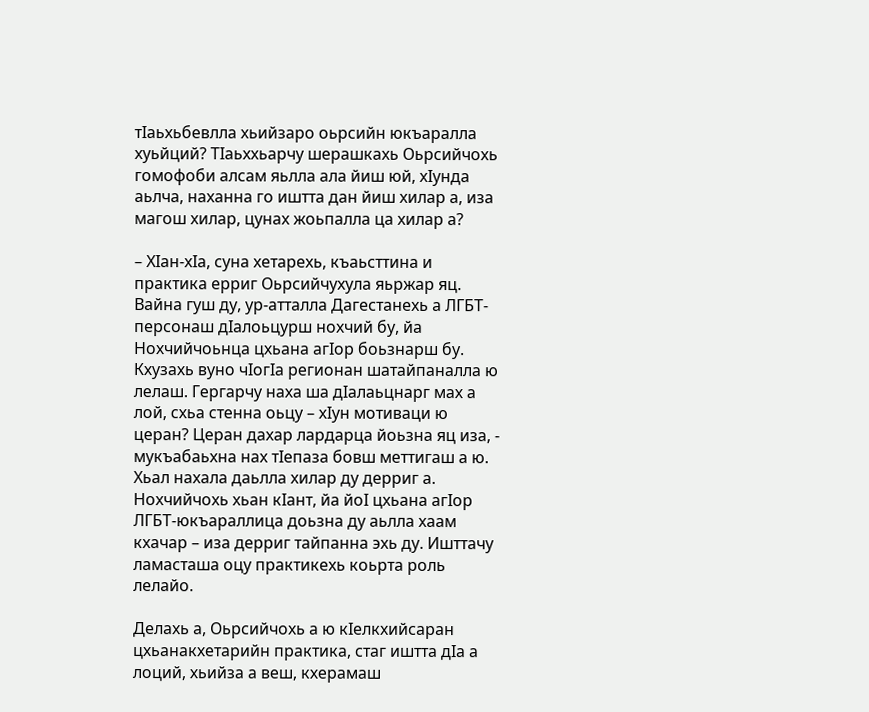тIаьхьбевлла хьийзаро оьрсийн юкъаралла хуьйций? ТIаьххьарчу шерашкахь Оьрсийчохь гомофоби алсам яьлла ала йиш юй, хIунда аьлча, наханна го иштта дан йиш хилар а, иза магош хилар, цунах жоьпалла ца хилар а?

– ХIан-хIа, суна хетарехь, къаьсттина и практика ерриг Оьрсийчухула яьржар яц. Вайна гуш ду, ур-атталла Дагестанехь а ЛГБТ-персонаш дIалоьцурш нохчий бу, йа Нохчийчоьнца цхьана агIор боьзнарш бу. Кхузахь вуно чIогIа регионан шатайпаналла ю лелаш. Гергарчу наха ша дIалаьцнарг мах а лой, схьа стенна оьцу – хIун мотиваци ю церан? Церан дахар лардарца йоьзна яц иза, - мукъабаьхна нах тIепаза бовш меттигаш а ю. Хьал нахала даьлла хилар ду дерриг а. Нохчийчохь хьан кIант, йа йоI цхьана агIор ЛГБТ-юкъараллица доьзна ду аьлла хаам кхачар – иза дерриг тайпанна эхь ду. Ишттачу ламасташа оцу практикехь коьрта роль лелайо.

Делахь а, Оьрсийчохь а ю кIелкхийсаран цхьанакхетарийн практика, стаг иштта дIа а лоций, хьийза а веш, кхерамаш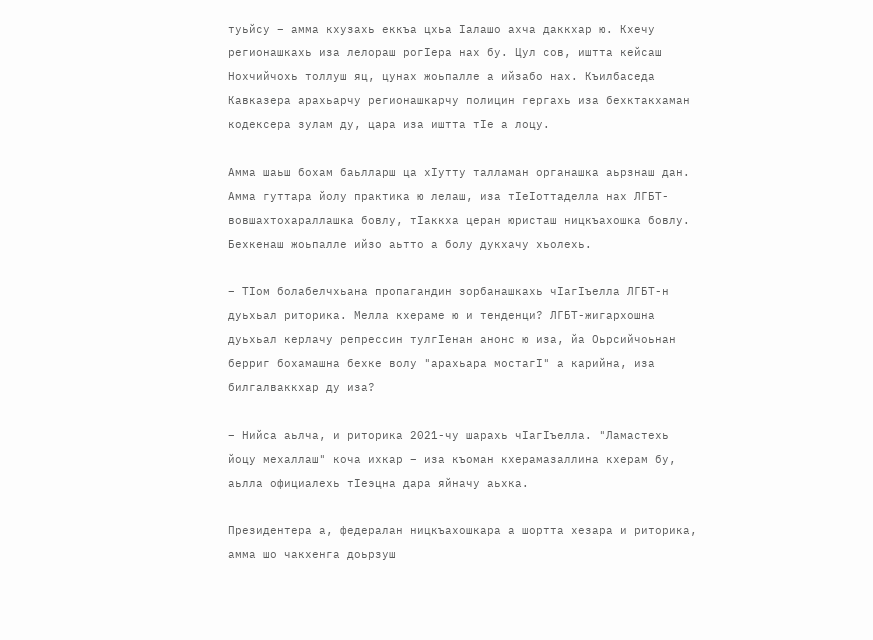туьйсу – амма кхузахь еккъа цхьа Iалашо ахча даккхар ю. Кхечу регионашкахь иза лелораш рогIера нах бу. Цул сов, иштта кейсаш Нохчийчохь толлуш яц, цунах жоьпалле а ийзабо нах. Къилбаседа Кавказера арахьарчу регионашкарчу полицин гергахь иза бехктакхаман кодексера зулам ду, цара иза иштта тIе а лоцу.

Амма шаьш бохам баьлларш ца хIутту талламан органашка аьрзнаш дан. Амма гуттара йолу практика ю лелаш, иза тIеIоттаделла нах ЛГБТ-вовшахтохараллашка бовлу, тIаккха церан юристаш ницкъахошка бовлу. Бехкенаш жоьпалле ийзо аьтто а болу дукхачу хьолехь.

– ТIом болабелчхьана пропагандин зорбанашкахь чIагIъелла ЛГБТ-н дуьхьал риторика. Мелла кхераме ю и тенденци? ЛГБТ-жигархошна дуьхьал керлачу репрессин тулгIенан анонс ю иза, йа Оьрсийчоьнан берриг бохамашна бехке волу "арахьара мостагI" а карийна, иза билгалваккхар ду иза?

– Нийса аьлча, и риторика 2021-чу шарахь чIагIъелла. "Ламастехь йоцу мехаллаш" коча ихкар – иза къоман кхерамазаллина кхерам бу, аьлла официалехь тIеэцна дара яйначу аьхка.

Президентера а, федералан ницкъахошкара а шортта хезара и риторика, амма шо чакхенга доьрзуш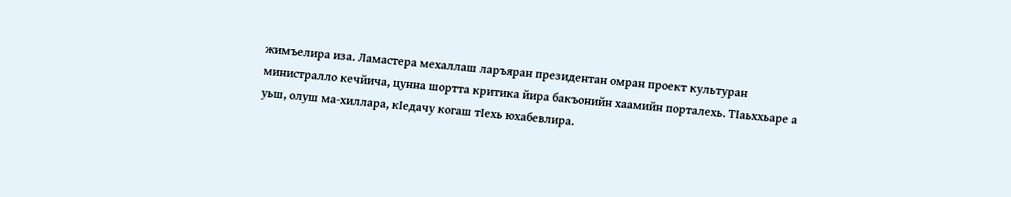жимъелира иза. Ламастера мехаллаш ларъяран президентан омран проект культуран министралло кечйича, цунна шортта критика йира бакъонийн хаамийн порталехь. ТIаьххьаре а уьш, олуш ма-хиллара, кIедачу когаш тIехь юхабевлира.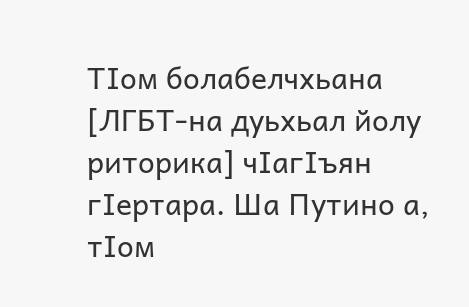ТIом болабелчхьана [ЛГБТ-на дуьхьал йолу риторика] чIагIъян гIертара. Ша Путино а, тIом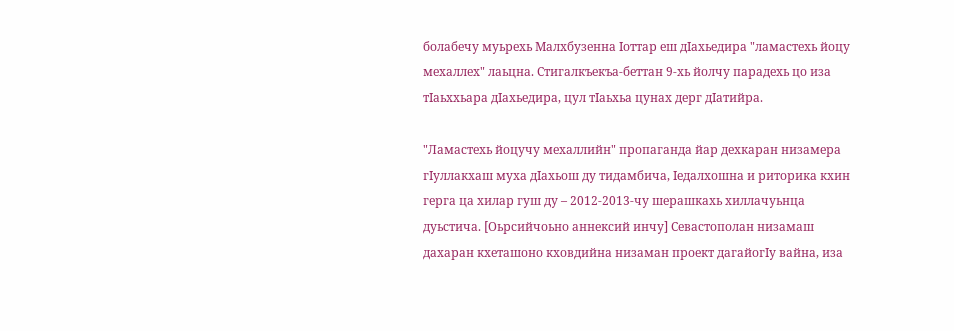болабечу муьрехь Малхбузенна Iоттар еш дIахьедира "ламастехь йоцу мехаллех" лаьцна. Стигалкъекъа-беттан 9-хь йолчу парадехь цо иза тIаьххьара дIахьедира, цул тIаьхьа цунах дерг дIатийра.

"Ламастехь йоцучу мехаллийн" пропаганда йар дехкаран низамера гIуллакхаш муха дIахьош ду тидамбича, Iедалхошна и риторика кхин герга ца хилар гуш ду – 2012-2013-чу шерашкахь хиллачуьнца дуьстича. [Оьрсийчоьно аннексий инчу] Севастополан низамаш дахаран кхеташоно кховдийна низаман проект дагайогIу вайна, иза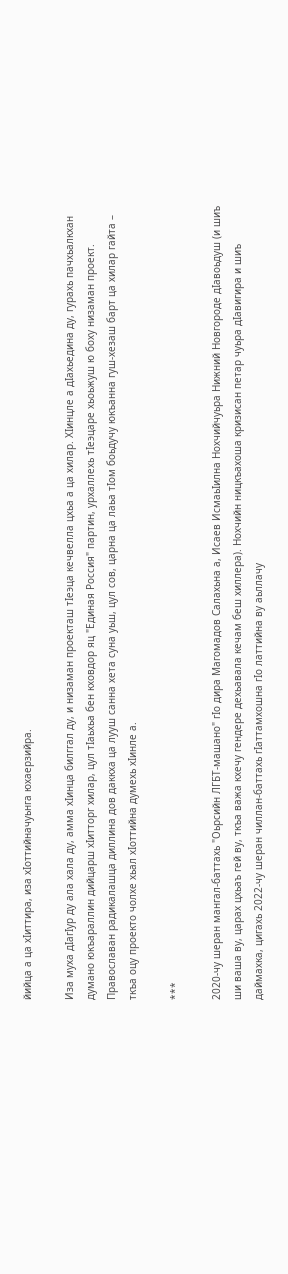йийца а ца хIиттира, иза хIоттийначуьнга юхаерзийра.

Иза муха дIагIур ду ала хала ду, амма хIинца билггал ду, и низаман проекташ тIеэца кечвелла цхьа а ца хилар. ХIинцле а дIахьедина ду, гурахь пачхьалкхан думано юкъараллин дийцарш хIитторг хилар, цул тIаьхьа бен кховдор яц "Единая Россия" партин, урхаллехь тIеэцаре хьоьжуш ю боху низаман проект. Православан радикалашца диллина дов даккха ца лууш санна хета суна уьш, цул сов, царна ца лаьа тIом боьдучу юкъанна гуш-хезаш барт ца хилар гайта – ткъа оцу проекто чолхе хьал хIоттийна думехь хIинле а.

***

2020-чу шеран мангал-баттахь "Оьрсийн ЛГБТ-машано" гIо дира Магомадов Салахьна а, Исаев ИсмаьIилна Нохчийчуьра Нижний Новгороде дIавоьдуш (и шиъ ши ваша ву, царах цхьаъ гей ву, ткъа важа кхечу гендере дехьавала кечам беш хиллера). Нохчийн ницкъахоша кризисан петар чуьра дIавигира и шиъ даймахка, цигахь 2022-чу шеран чиллан-баттахь гIаттамхошна гIо латтийна ву аьллачу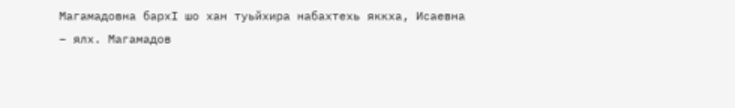Магамадовна бархI шо хан туьйхира набахтехь яккха, Исаевна – ялх. Магамадов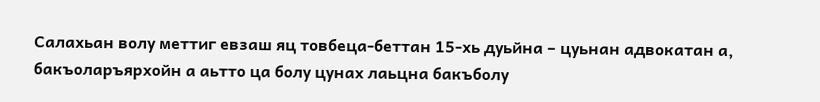Салахьан волу меттиг евзаш яц товбеца-беттан 15-хь дуьйна – цуьнан адвокатан а, бакъоларъярхойн а аьтто ца болу цунах лаьцна бакъболу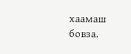хаамаш бовза.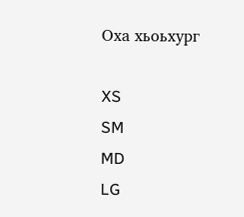Оха хьоьхург

XS
SM
MD
LG